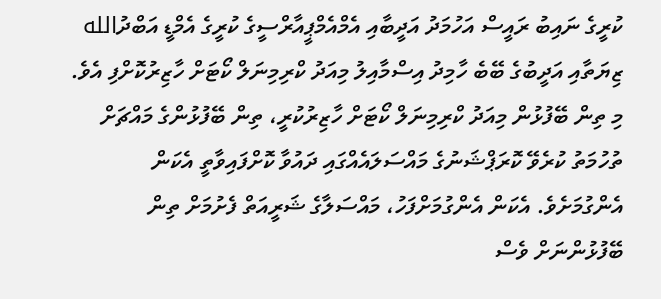ކުރީގެ ނައިބު ރައީސް އަހުމަދު އަދީބާއި އެމްއެމްޕީއާރްސީގެ ކުރީގެ އެމްޑީ އަބްދުالله ޒިޔަތާއި އަދީބުގެ ބޭބެ ހާމިދު އިސްމާއިލު މިއަދު ކްރިމިނަލް ކޯޓަށް ހާޒިރުކޮށްފި އެވެ.
މި ތިން ބޭފުޅުން މިއަދު ކްރިމިނަލް ކޯޓަށް ހާޒިރުކުރީ، ތިން ބޭފުޅުންގެ މައްޗަށް ތުހުމަތު ކުރެވޭ ކޮރަޕްޝަނުގެ މައްސަލައެއްގައި ދައުވާ ކޮށްފައިވާތީ އެކަން އެންގުމަށެވެ. އެކަން އެންގުމަށްފަހު، މައްސަލާގެ ޝަރީއަތް ފެށުމަށް ތިން ބޭފުޅުންނަށް ވެސް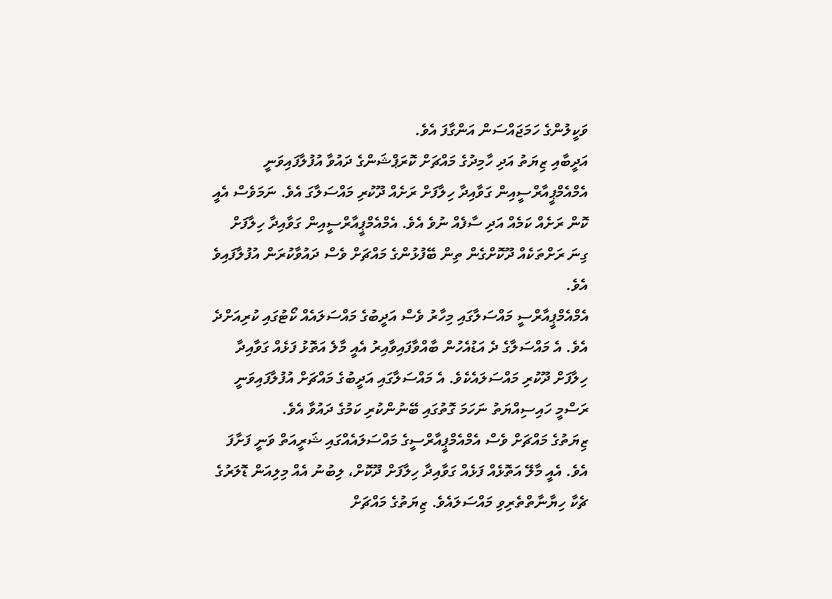ވަކީލުންގެ ހަމަޖައްސަން އަންގާފަ އެވެ.
އަދީބާއި ޒިޔަތު އަދި ހާމިދުގެ މައްޗަށް ކޮރަޕްޝަންގެ ދައުވާ އުފުލާފައިވަނީ އެމްއެމްޕީއާރްސީއިން ގަވާއިދާ ހިލާފަށް ރަށެއް ދޫކުރި މައްސަލާގަ އެވެ. ނަމަވެސް އެއީ ކޮން ރަށެއް ކަމެއް އަދި ސާފެއް ނުވެ އެވެ. އެމްއެމްޕީއާރްސީއިން ގަވާއިދާ ހިލާފަށް ގިނަ ރަށްތަކެއް ދޫކޮށްގެން ތިން ބޭފުޅުންގެ މައްޗަށް ވެސް ދައުވާކުރަން އުފުލާފައިވެ އެވެ.
އެމްއެމްޕީއާރްސީ މައްސަލާގައި މިހާރު ވެސް އަދީބުގެ މައްސަލައެއް ކޯޓުގައި ކުރިއަށްދެ އެވެ. އެ މައްސަލާގެ ދެ އަޑުއެހުން ބާއްވާފައިވާއިރު އެއީ މާލެ އަތޮޅު ފަޅެއް ގަވާއިދާ ހިލާފަށް ދޫކުރި މައްސަލައެކެވެ. އެ މައްސަލާގައި އަދީބުގެ މައްޗަށް އުފުލާފައިވަނީ ރަސްމީ ހައިސިއްޔަތު ނަހަމަ ގޮތުގައި ބޭނުންކުރި ކަމުގެ ދައުވާ އެވެ.
ޒިޔަތުގެ މައްޗަށް ވެސް އެމްއެމްޕީއާރްސީގެ މައްސަލައެއްގައި ޝަރީއަތް ވަނީ ފަށާފަ އެވެ. އެއީ މާލޭ އަތޮޅެއް ފަޅެއް ގަވާއިދާ ހިލާފަށް ދޫކޮށް، ލިބުނު އެއް މިލިއަން ޑޮލަރުގެ ޗެކާ ހިޔާނާތްތެރިވި މައްސަލައެވެ. ޒިޔަތުގެ މައްޗަށް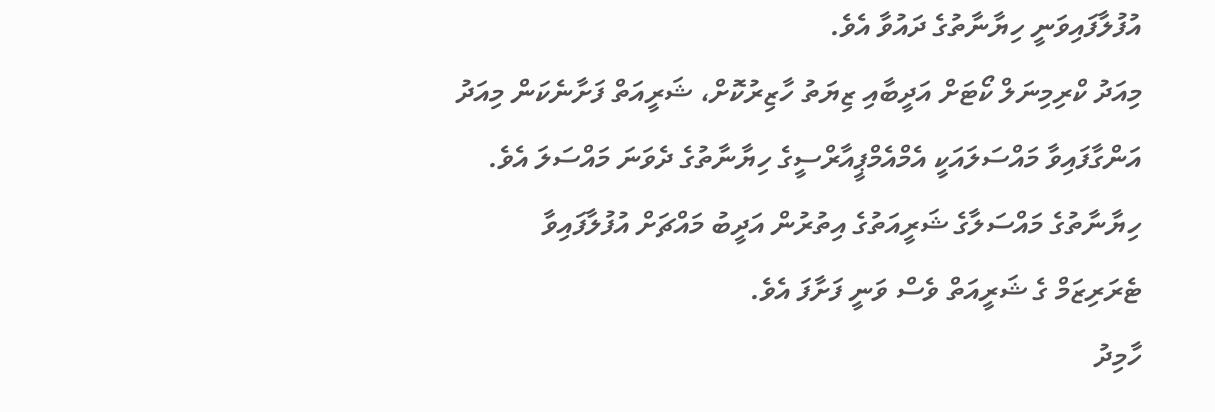އުފުލާފައިވަނީ ހިޔާނާތުގެ ދައުވާ އެވެ.
މިއަދު ކްރިމިނަލް ކޯޓަށް އަދީބާއި ޒިޔަތު ހާޒިރުކޮށް، ޝަރީއަތް ފަށާނެކަން މިއަދު އަންގާފައިވާ މައްސަލައަކީ އެމްއެމްޕީއާރްސީގެ ހިޔާނާތުގެ ދެވަނަ މައްސަލަ އެވެ. ހިޔާނާތުގެ މައްސަލާގެ ޝަރީއަތުގެ އިތުރުން އަދީބު މައްޗަށް އުފުލާފައިވާ ޓެރަރިޒަމް ގެ ޝަރީއަތް ވެސް ވަނީ ފަށާފަ އެވެ.
ހާމިދު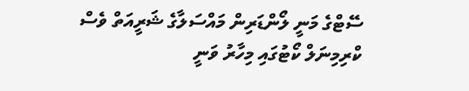ސޭޓްގެ މަނީ ލޯންޑަރިން މައްސަލާގެ ޝަރީއަތް ވެސް ކްރިމިނަލް ކޯޓުގައި މިހާރު ވަނީ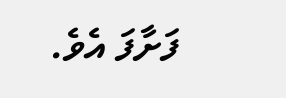ފަށާފަ އެވެ.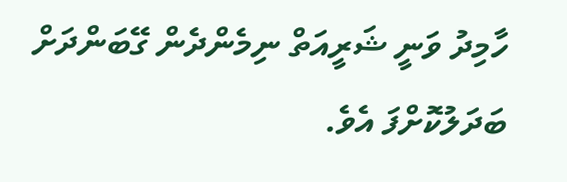ހާމިދު ވަނީ ޝަރީއަތް ނިމެންދެން ގޭބަންދަށް ބަދަލުކޮށްފަ އެވެ.